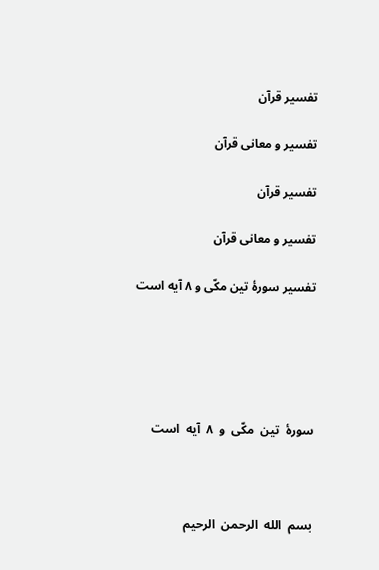تفسیر قرآن

تفسیر و معانی قرآن

تفسیر قرآن

تفسیر و معانی قرآن

تفسیر سورۀ‌ تین مکّی و ٨ آیه است





سورۀ‌  تین  مکّی  و  ٨  آیه  است



بسم  الله  الرحمن  الرحیم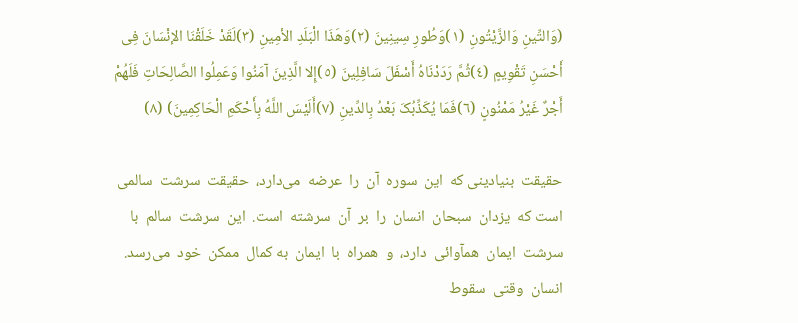(وَالتِّینِ وَالزَّیْتُونِ (١)وَطُورِ سِینِینَ (٢)وَهَذَا الْبَلَدِ الأمِینِ (٣)لَقَدْ خَلَقْنَا الإنْسَانَ فِی أَحْسَنِ تَقْوِیمٍ (٤)ثُمَّ رَدَدْنَاهُ أَسْفَلَ سَافِلِینَ (٥)إِلا الَّذِینَ آمَنُوا وَعَمِلُوا الصَّالِحَاتِ فَلَهُمْ أَجْرٌ غَیْرُ مَمْنُونٍ (٦)فَمَا یُکَذِّبُکَ بَعْدُ بِالدِّینِ (٧)أَلَیْسَ اللَّهُ بِأَحْکَمِ الْحَاکِمِینَ) (٨)

حقیقت  بنیادینی‌ که  این  سوره  آن  را  عرضه  می‌دارد،  حقیقت  سرشت  سالمی  است‌ که  یزدان  سبحان  انسان  را  بر  آن  سرشته  است‌.  این  سرشت  سالم  با  سرشت  ایمان  همآوائی  دارد،  و  همراه  با  ایمان  به‌ کمال  ممکن  خود  می‌رسد.  انسان  وقتی  سقوط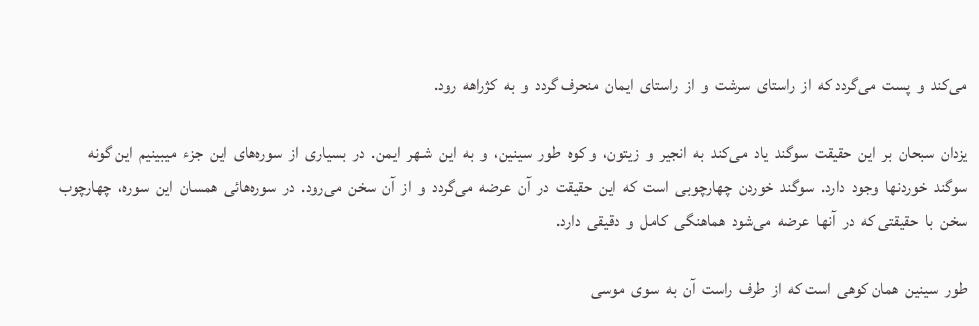می‌کند  و  پست  می‌گردد که  از  راستای  سرشت  و  از  راستای  ایمان  منحرف ‌گردد  و  به  کژراهه  رود.

یزدان  سبحان  بر  این  حقیقت  سوگند  یاد  می‌کند  به  انجیر  و  زیتون‌،  و کوه  طور  سینین‌،  و  به  این  شـهر  ایمن‌.  در  بسیاری  از  سوره‌های  این  جزء  میبینیم  این‌ گونه  سوگند  خوردنها  وجود  دارد.  سوگند  خوردن  چهارچوبی  است  که  این  حقیقت  در  آن  عرضه  می‌گردد  و  از  آن  سخن  می‌رود.  در  سوره‌هائی  همسان  این  سوره‌،  چهارچوب  سخن  با  حقیقتی ‌که  در  آنها  عرضه  می‌شود  هماهنگی  کامل  و  دقیقی  دارد.

طور  سینین  همان‌ کوهی  است ‌که  از  طرف  راست  آن  به  سوی  موسی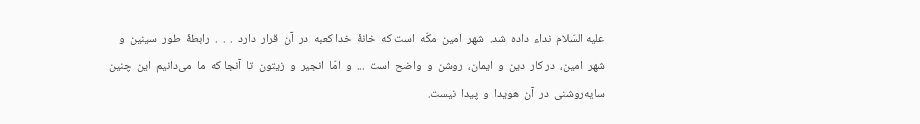علیه السّلام  نداء  داده  شد.  شهر  امین  مکّه  است‌ که  خانۀ  خدا کعبه  در  آن  قرار  دارد  .  .  .  رابطۀ  طور  سینین  و  شهر  امین‌،  در کار  دین  و  ایمان‌،  روشن  و  واضح  است  ...  و  امّا  انجیر  و  زیتون  تا  آنجا که  ما  می‌دانیم  این  چنین  سایه‌روشنی  در  آن  هویدا  و  پیدا  نیست‌.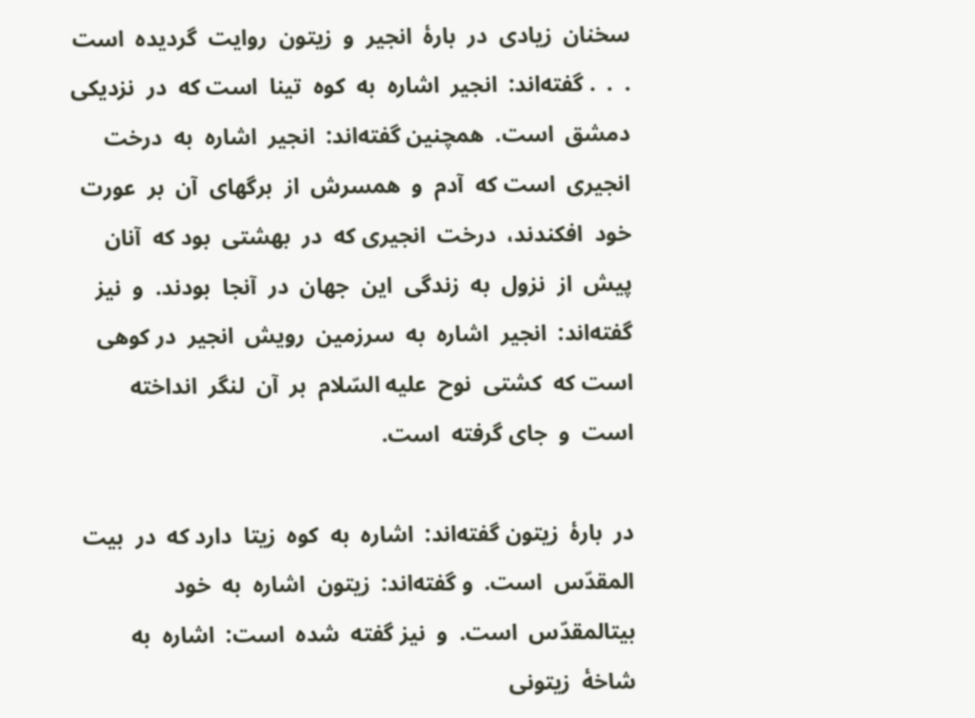سخنان  زیادی  در  بارۀ  انجیر  و  زیتون  روایت  گردیده  است  .  .  . گفته‌اند:  انجیر  اشاره  به  کوه  تینا  است‌ که  در  نزدیکی  دمشق  است‌.  همچنین‌ گفته‌اند:  انجیر  اشاره  به  درخت  انجیری  است‌ که  آدم  و  همسرش  از  برگهای  آن  بر  عورت  خود  افکندند،  درخت  انجیری ‌که  در  بهشتی  بود که  آنان  پیش  از  نزول  به  زندگی  این  جهان  در  آنجا  بودند.  و  نیز گفته‌اند:  انجیر  اشاره  به  سرزمین  رویش  انجیر  در کوهی  است که  کشتی  نوح  علیه السّلام  بر  آن  لنگر  انداخته  است  و  جای ‌گرفته  است‌.

در  بارۀ  زیتون ‌گفته‌اند:  اشاره  به  کوه  زیتا  دارد که  در  بیت  المقدّس  است‌.  و گفته‌اند:  زیتون  اشاره  به  خود  بیتالمقدّس  است‌.  و  نیز گفته  شده  است‌:  اشاره  به  شاخۀ  زیتونی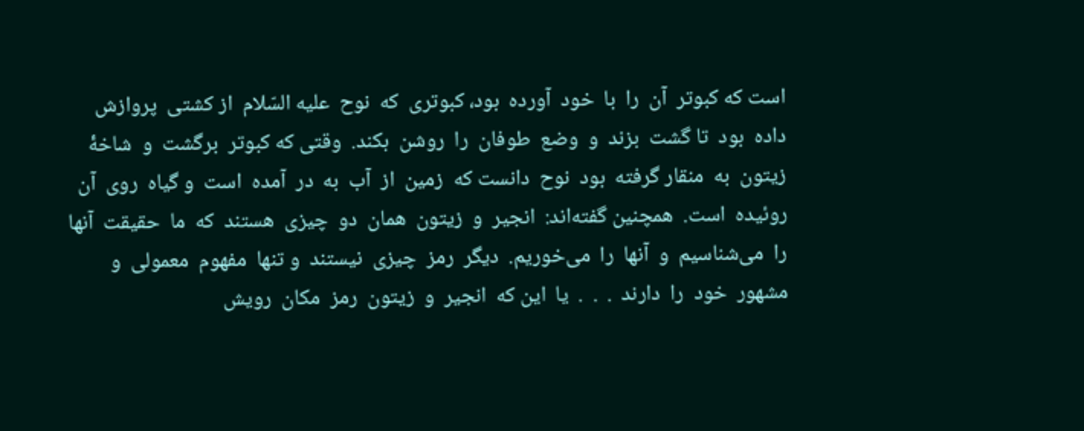است ‌که ‌کبوتر  آن  را  با  خود  آورده  بود،‌ کبوتری  که  نوح  علیه السّلام  از کشتی  پروازش  داده  بود  تا گشت  بزند  و  وضع  طوفان  را  روشن  بکند.  وقتی ‌که‌ کبوتر  برگشت  و  شاخۀ  زیتون  به  منقار گرفته  بود  نوح  دانست‌ که  زمین  از  آب  به  در  آمده  است  و گیاه  روی  آن  روئیده  است‌.  همچنین‌ گفته‌اند:  انجیر  و  زیتون  همان  دو  چیزی  هستند  که  ما  حقیقت  آنها  را  می‌شناسیم  و  آنها  را  می‌خوریم‌.  دیگر  رمز  چیزی  نیستند  و تنها  مفهوم  معمولی  و  مشهور  خود  را  دارند  .  .  .  یا  این ‌که  انجیر  و  زیتون  رمز  مکان  رویش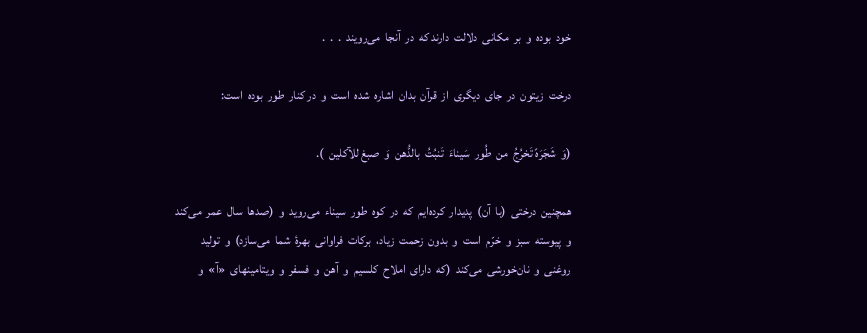خود  بوده  و  بر  مکانی  دلالت  دارند که  در  آنجا  می‌رویند  .  .  .

درخت  زیتون  در  جای  دیگری  از  قرآن  بدان  اشاره  شده  است  و  در کنار  طور  بوده  است‌:

(وَ  شَجَرَهً ‌تَخرُجُ  من  طُور  سَیناءَ  تَنبُتُ  بالدُّهن  وَ  صبغ ‌للآکلین  ).

همچنین  درختی  (با  آن‌)  پدیدار  کرده‌ایم  که  در  کوه  طور  سیناء  می‌روید  و  (صدها  سال  عمر  می‌کند  و  پیوسته  سبز  و  خرّم  است  و  بدون  زحمت  زیاد،  برکات  فراوانی  بهرۀ  شما  می‌سازد)  و  تولید  روغنی  و  نان‌خورشی  می‌کند  (که  دارای  املاح  کلسیم  و  آهن  و  فسفر  و  ویتامینهای  «آ»  و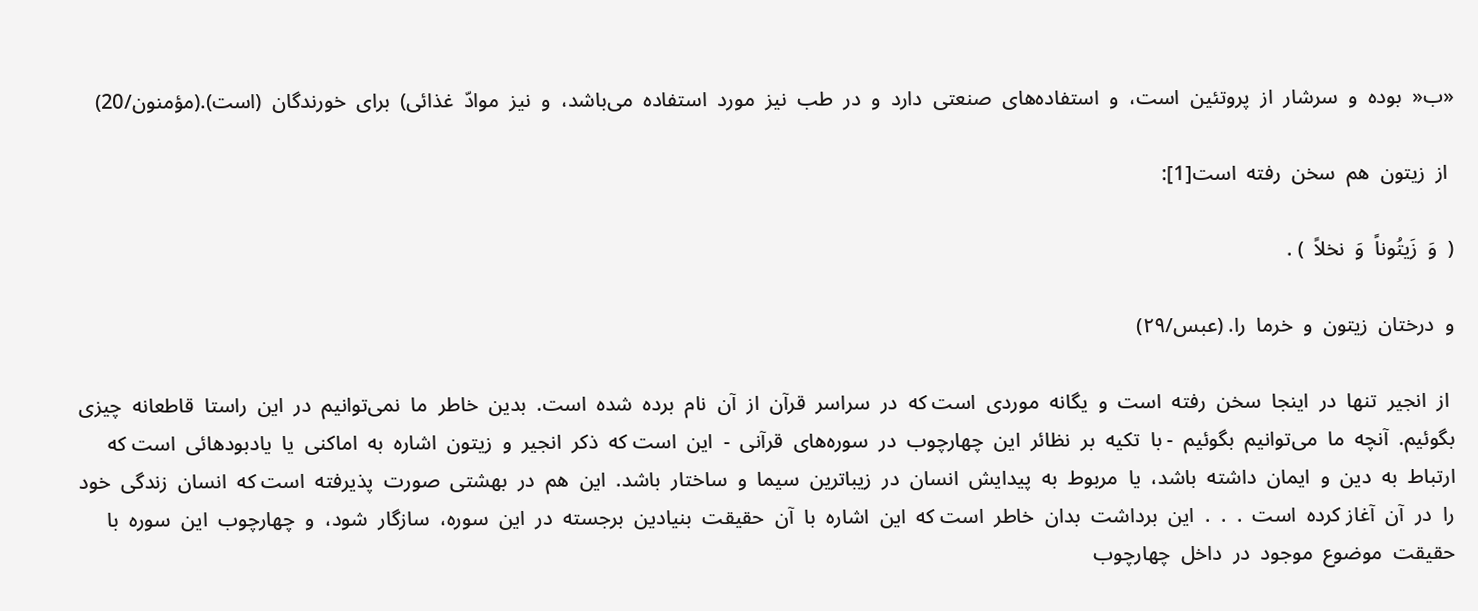«ب‌«  بوده  و  سرشار  از  پروتئین  است‌،  و  استفاده‌های  صنعتی  دارد  و  در  طب  نیز  مورد  استفاده  می‌باشد،  و  نیز  موادّ  غذائی‌)  برای  خورندگان  (است‌).(مؤمنون/20)

 از  زیتون  هم  سخن  رفته  است[1]:

(  وَ  زَ‌یتُوناً  وَ  ‌نخلاً  ) .

و  د‌رختان  زیتون  و  خرما  را. (عبس/٢٩)

 از  انجیر  تنها  در  اینجا  سخن  رفته  است  و  یگانه  موردی  است ‌که  در  سراسر  قرآن  از  آن  نام  برده  شده  است‌.  بدین  خاطر  ما  نمی‌توانیم  در  این  راستا  قاطعانه  چیزی  بگو‌ئیم‌.  آنچه  ما  می‌توانیم  بگو‌ئیم  - با  تکیه  بر  نظائر  این  چهارچوب  در  سوره‌های  قرآنی  -  این  است‌ که  ذکر  انجیر  و  زیتون  اشاره  به  اماکنی  یا  یادبودهائی  است ‌که  ارتباط  به  دین  و  ایمان  داشته  باشد،  یا  مربوط  به  پیدایش  انسان  در  زیباترین  سیما  و  ساختار  باشد.  این  هم  در  بهشتی  صورت  پذیرفته  است‌ که  انسان  زندگی  خود  را  در  آن  آغاز کرده  است  .  .  .  این  برداشت  بدان  خاطر  است ‌که  این  اشاره  با  آن  حقیقت  بنیادین  برجسته  در  این  سوره‌،  سازگار  شود،  و  چهارچوب  این  سوره  با  حقیقت  موضوع  موجود  در  داخل  چهارچوب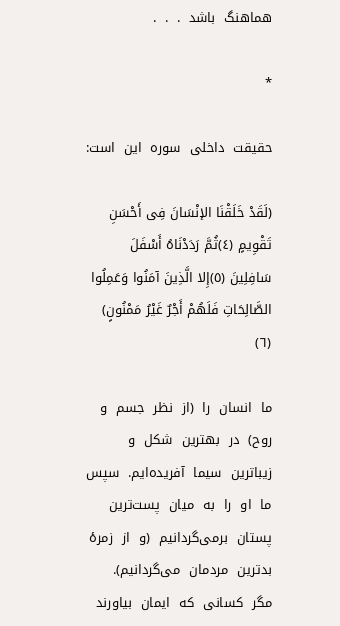هماهنگ  باشد  .  .  .

*

حقیقت  داخلی  سوره  این  است‌:

(لَقَدْ خَلَقْنَا الإنْسَانَ فِی أَحْسَنِ تَقْوِیمٍ (٤)ثُمَّ رَدَدْنَاهُ أَسْفَلَ سَافِلِینَ (٥)إِلا الَّذِینَ آمَنُوا وَعَمِلُوا الصَّالِحَاتِ فَلَهُمْ أَجْرٌ غَیْرُ مَمْنُونٍ) (٦)

ما  انسان  را  (از  نظر  جسم  و  روح‌)  در  بهترین  شکل  و  زیباترین  سیما  آفریده‌ایم‌.  سپس  ما  او  را  به  میان  پست‌ترین  پستان  برمی‌گردانیم  (و  از  زمرۀ  بدترین  مردمان  می‌گردانیم‌).  مگر  کسانی  که  ایمان  بیاورند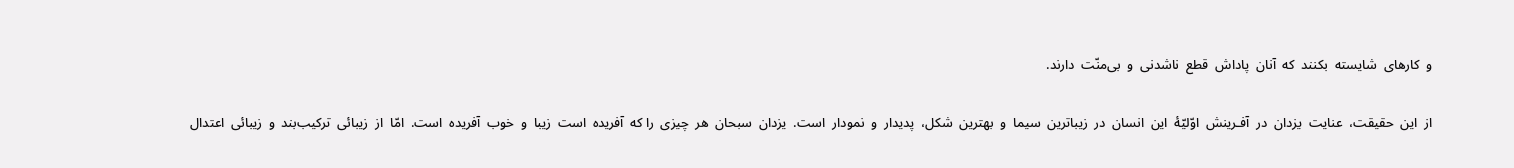و  کارهای  شایسته  بکنند  که  آنان  پاداش  قطع  ناشدنی  و  بی‌منّت  دارند.

از  این  حقیقت‌،  عنایت  یزدان  در  آفـرینش  اوّلیّۀ  این  انسان  در  زیباترین  سیما  و  بهترین  شکل‌،  پدیدار  و  نمودار  است‌.  یزدان  سبحان  هر  چیزی  را که  آفریده  است  زیبا  و  خوب  آفریده  است‌.  امّا  از  زیبائی  ترکیب‌بند  و  زیبائی  اعتدال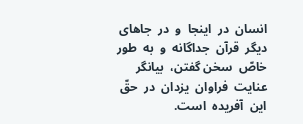انسان  در  اینجا  و  در  جاهای  دیگر  قرآن  جداگانه  و  به  طور  خاصّ  سخن‌ گفتن‌،  بیانگر  عنایت  فراوان  یزدان  در  حقّ  این  آفریده  است‌.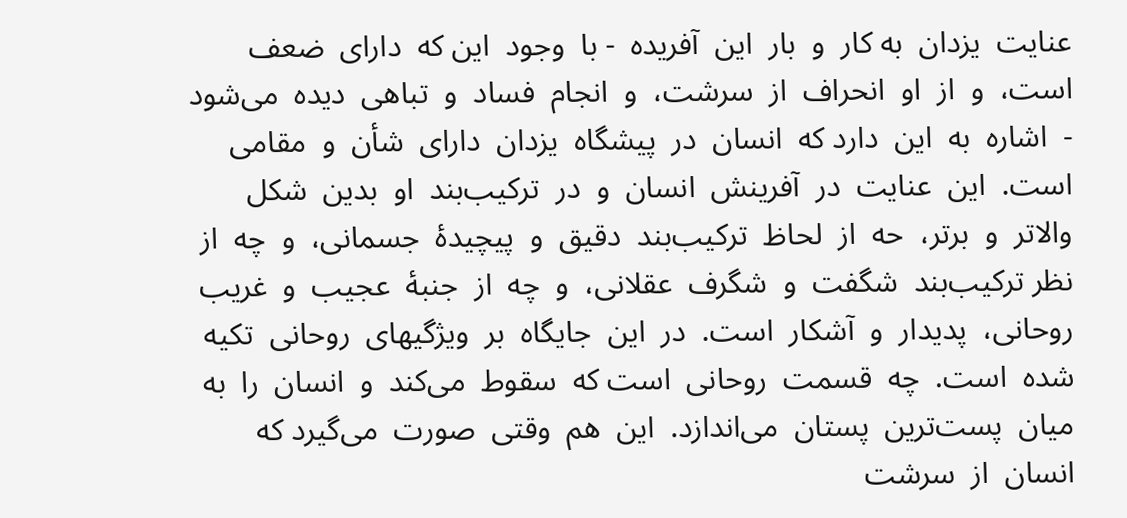عنایت  یزدان  به ‌کار  و  بار  این  آفریده  - با  وجود  این‌ که  دارای  ضعف  است‌،  و  از  او  انحراف  از  سرشت‌،  و  انجام  فساد  و  تباهی  دیده  می‌شود  -  اشاره  به  این  دارد که  انسان  در  پیشگاه  یزدان  دارای  شأن  و  مقامی  است‌.  این  عنایت  در  آفرینش  انسان  و  در  ترکیب‌بند  او  بدین  شکل  والاتر  و  برتر،  حه  از  لحاظ  ترکیب‌بند  دقیق  و  پیچیدۀ  جسمانی‌،  و  چه  از  نظر ترکیب‌بند  شگفت  و  شگرف  عقلانی‌،  و  چه  از  جنبۀ  عجیب  و  غریب  روحانی‌،  پدیدار  و  آشکار  است‌.  در  این  جایگاه  بر  ویژگیهای  روحانی  تکیه  شده  است‌.  چه  قسمت  روحانی  است‌ که  سقوط  می‌کند  و  انسان  را  به  میان  پست‌ترین  پستان  می‌اندازد.  این  هم  وقتی  صورت  می‌گیرد که  انسان  از  سرشت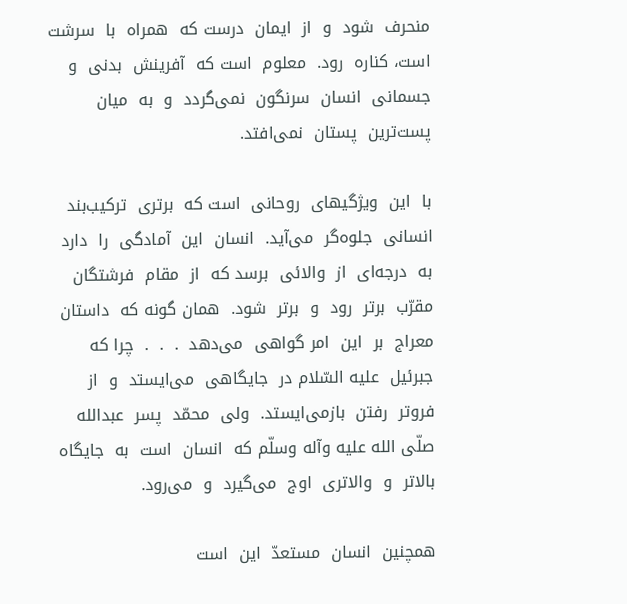منحرف  شود  و  از  ایمان  درست ‌که  همراه  با  سرشت  است‌،‌ کناره  رود.  معلوم  است ‌که  آفرینش  بدنی  و  جسمانی  انسان  سرنگو‌ن  نمی‌گردد  و  به  میان  پست‌ترین  پستان  نمی‌افتد.

با  این  ویژگیهای  روحانی  است‌ که  برتری  ترکیب‌بند  انسانی  جلوه‌گر  می‌آید.  انسان  این  آمادگی  را  دارد  به  درجه‌ای  از  والائی  برسد که  از  مقام  فرشتگان  مقرّب  برتر  رود  و  برتر  شود.  همان‌ گونه‌ که  داستان  معراج  بر  این  امر گواهی  می‌دهد  .  .  .  چرا که‌ جبرئیل  علیه السّلام در  جایگاهی  می‌ایستد  و  از  فروتر  رفتن  بازمی‌ایستد.  ولی  محمّد  پسر  عبدالله  صلّی الله علیه وآله وسلّم ‌که  انسان  است  به  جایگاه  بالاتر  و  والاتری  اوج  می‌گیرد  و  می‌رود.

همچنین  انسان  مستعدّ  این  است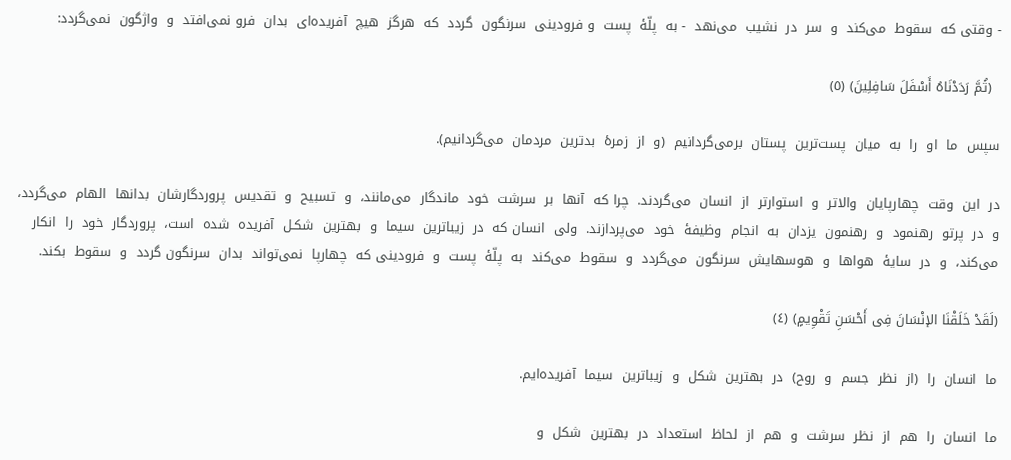- وقتی ‌که  سقوط  می‌کند  و  سر  در  نشیب  می‌نهد  - به  پلّۀ  پست  و فرودینی  سرنگون  گردد  که  هرگز  هیچ  آفریده‌ای  بدان  فرو نمی‌افتد  و  واژگون  نمی‌گردد:

  (ثُمَّ رَدَدْنَاهُ أَسْفَلَ سَافِلِینَ) (٥)

سپس  ما  او  را  به  میان  پست‌ترین  پستان  برمی‌گردانیم  (و  از  زمرۀ  بدترین  مردمان  می‌گردانیم‌).

در  این  وقت  چهارپایان  والاتر  و  استوارتر  از  انسان  می‌گردند.  چرا که  آنها  بر  سرشت  خود  ماندگار  می‌مانند،  و  تسبیح  و  تقدیس  پروردگارشان  بدانها  الهام  می‌گردد،  و  در  پرتو  رهنمود  و  رهنمون  یزدان  به  انجام  وظیفۀ  خود  می‌پردازند.  ولی  انسان ‌که  در  زیباترین  سیما  و  بهترین  شکـل  آفریده  شده  است‌،  پروردگار  خود  را  انکار  می‌کند،  و  در  سایۀ  هواها  و  هوسهایش  سرنگون  می‌گردد  و  سقوط  می‌کند  به  پلّۀ  پست  و  فرودینی‌ که  چهارپا  نمی‌تواند  بدان  سرنگون‌ گردد  و  سقوط  بکند.

(لَقَدْ خَلَقْنَا الإنْسَانَ فِی أَحْسَنِ تَقْوِیمٍ) (٤)

ما  انسان  را  (از  نظر  جسم  و  روح‌)  در  بهترین  شکل  و  زیباترین  سیما  آفریده‌ایم‌.

ما  انسان  را  هم  از  نظر  سرشت  و  هم  از  لحاظ  استعداد  در  بهترین  شکل  و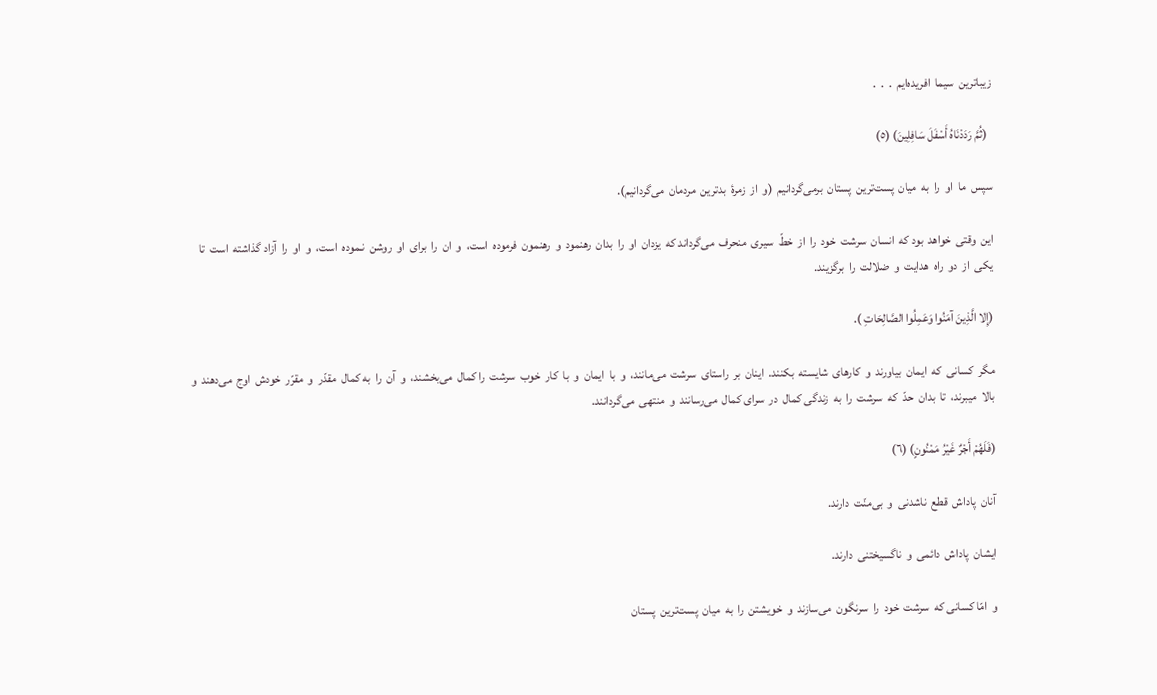زیباترین  سیما  افریده‌ایم  .  .  .

  (ثُمَّ رَدَدْنَاهُ أَسْفَلَ سَافِلِینَ) (٥)

سپس  ما  او  را  به  میان  پست‌ترین  پستان  برمی‌گردانیم  (و  از  زمرۀ  بدترین  مردمان  می‌گردانیم‌).

این  وقتی  خواهد  بود که  انسان  سرشت  خود  را  از  خطّ  سیری  منحرف  می‌گرداند که  یزدان  او  را  بدان  رهنمود  و  رهنمون  فرموده  است‌،  و  ان  را  برای  او  روشن  نـموده  است‌،  و  او  را  آزاد گذاشته  است  تا  یکی  از  دو  راه  هدایت  و  ضلالت  را  برگزیند.

(إِلا الَّذِینَ آمَنُوا وَعَمِلُوا الصَّالِحَاتِ ).

مگر  کسانی  که  ایمان  بیاورند  و  کارهای  شایسته  بکنند.  اینان  بر  راستای  سرشت  می‌مانند،  و  با  ایمان  و  با  کار  خوب  سرشت  را کمال  می‌بخشند،  و  آن  را  به ‌کمال  مقدّر  و  مقرّر  خودش  اوج  می‌دهند  و  بالا  میبرند،  تا  بدان  حدّ  که  سرشت  را  به  زندگی ‌کمال  در  سرای ‌کمال  می‌رسانند  و  منتهی  می‌گردانند.

(فَلَهُمْ أَجْرٌ غَیْرُ مَمْنُونٍ) (٦)

آنان  پاداش  قطع  ناشدنی  و  بی‌منّت  دارند.

ایشان  پاداش  دائمی  و  ناگسیختنی  دارند.

و  امّا کسانی‌ که  سرشت  خود  را  سرنگون  می‌سازند  و  خویشتن  را  به  میان  پست‌ترین  پستان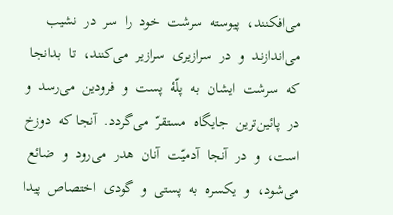می‌افکنند،  پیوسته  سرشت  خود  را  سر  در  نشیب  می‌اندازنـد  و  در  سرازیری  سرازیر  می‌کنند،  تا  بدانجا  که  سرشت  ایشان  به  پلّۀ  پست  و  فرودین  می‌رسد  و  در  پائین‌ترین  جایگاه  مستقرّ  می‌گردد.  آنجا که  دوزخ  است‌،  و  در  آنجا  آدمیّت  آنان  هدر  می‌رود  و  ضائع  می‌شود،  و  یکسره  به  پستی  و  گودی  اختصاص  پیدا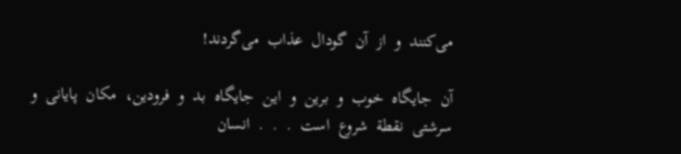می‌کنند  و  از  آن  گودال  عذاب  می‌گردند!

آن  جایگاه  خوب  و  برین  و  این  جایگاه  بد  و  فرودین‌،  مکان  پایانی  و  سرشتی  نقطة  شروع  است  .  .  .  انسان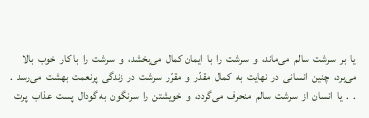یا  بر  سرشت  سالم  می‌ماند،  و  سرشت  را  با  ایمان‌ کمال  می‌بخشد،  و  سرشت  را  با کار  خوب  بالا  می‌برد،  چنین  انسانی  در  نهایت  به  کمال  مقدّر  و  مقرّر  سرشت  در  زندگی  پرنعمت  بهشت  می‌رسد  .  .  .  یا  انسان  از  سرشت  سالم  منحرف  می‌گردد،  و  خویشتن  را  سرنگون  به‌ گودال  پست  عذاب  پرت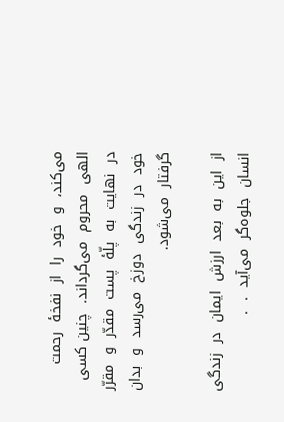می‌کند،  و  خود  را  از  نفخۀ  رحمت  الهی  محروم  می‌گرداند.  چنین‌ کسی  در  نهایت  به  پلّۀ  پست  مقدّر  و  مقرّر  خود  در  زندگی  دوزخ  می‌رسد  و  بدان  گرفتار  می‌شود.

از  این  به  بعد  ارزش  ایمان  در  زندگی  انسان  جلوه‌گر  می‌آید  .  .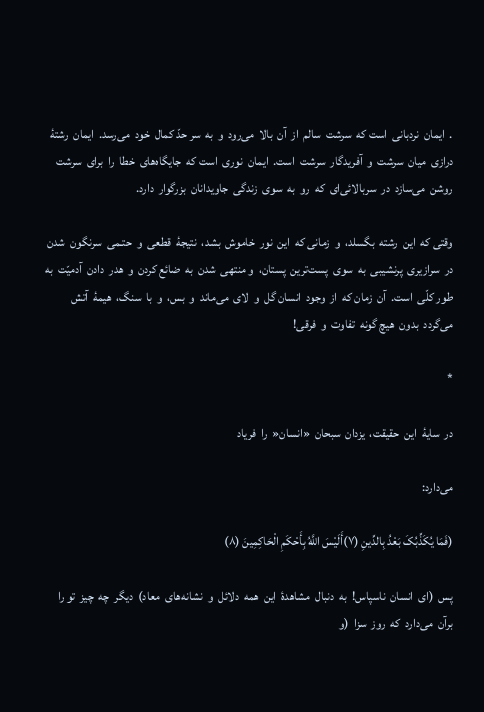.  ایمان  نردبانی  است ‌که  سرشت  سالم  از  آن  بالا  می‌رود  و  به  سر حدّ کمال  خود  می‌رسد.  ایمان  رشتۀ  درازی  میان  سرشت  و  آفریدگار  سرشت  است‌.  ایمان  نوری  است‌ که  جایگاه‌های  خطا  را  برای  سرشت  روشن  می‌سازد  در  سربالائی‌ای  که  رو  به  سوی  زندگی  جاویدانان  بزرگوار  دارد.

وقتی ‌که  این  رشته  بگسلد،  و  زمانی ‌که  این  نور  خاموش  بشد،  نتیجۀ  قطعی  و  حتـمی  سرنگون  شدن  در  سرازیری  پرنشیبی  به  سوی  پست‌ترین  پستان‌،  و منتهی  شدن  به  ضائع‌ کردن  و  هدر  دادن  آدمیّت  به  طور کلّی  است‌.  آن  زمان‌ که  از  وجود  انسان‌ گل  و  لای  می‌ماند  و  بس،  و  با  سنگ‌،  هیمۀ  آتش  می‌گردد  بدون  هیچ‌ گونه  تفاوت  و  فرقی!

*

در  سایۀ  این  حقیقت‌،  یزدان  سبحان  «انسان‌«  را  فریاد

می‌دارد:

(فَمَا یُکَذِّبُکَ بَعْدُ بِالدِّینِ (٧)أَلَیْسَ اللَّهُ بِأَحْکَمِ الْحَاکِمِینَ (٨)

پس  (ای  انسان  ناسپاس‌!  به  دنبال  مشاهدۀ  این  همه  دلائل  و  نشانه‌های  معاد)  دیگر  چه  چیز  تو را  برآن  می‌دارد  که  روز  سزا  (و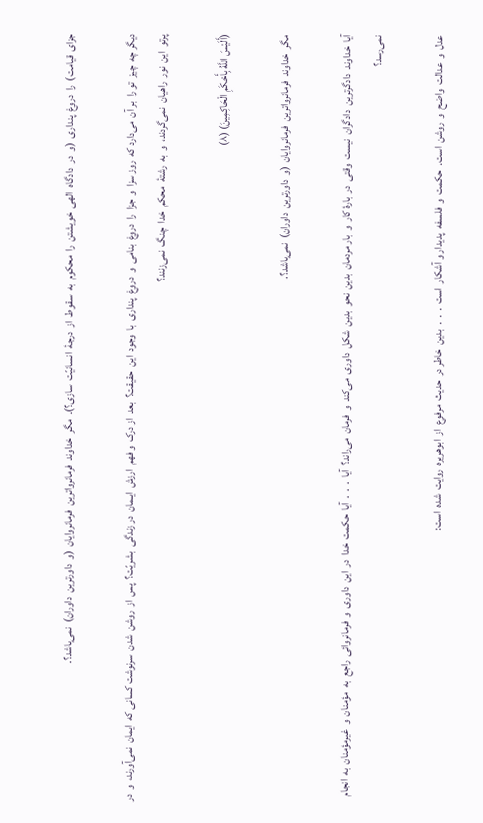جزای  قیامت‌)  را  دروغ  پنداری  (و  در  دادگاه  الهی  خویشتن  را  محکوم  به  سقوط  از  درجۀ  انسانیّت  سازی‌؟‌).  مگر  خداوند  فرمانرواترین  فرمانروایان  (و  داورترین  داوران‌)  نمی‌باشد؟‌.

دیگر چه  چیز  تو را  بر آن  می‌دارد که  روز سزا  و  جزا  را  دروغ  بنامی  و  دروغ  پنداری  با  وجود  این  حقیقت‌؟  بعد  از درک  و فهم  ارزش  ایـمان  در زندگی  بشریّت‌؟  پس  از  روشن  شدن  سرنوشت‌ کسانی‌ که  ایمان  نمی‌آورند،  و  در  پرتو  این  نور  راهیان  نمی‌گردند،  و  به  رشتۀ  محکم  خدا  چنگ  نمی‌زنند؟

(أَلَیْسَ اللَّهُ بِأَحْکَمِ الْحَاکِمِینَ) (٨)

مگر  خداوند  فرمانرواترین  فرمانروایان  (و  داورترین  داوران‌)  نمی‌باشد؟‌.

آیا  خداوند  دادگرترین  دادگران  نیست  وقتی  در  بارۀ کار  و  بار مردمان  بدین  نحو  بدین  شکل  داوری  می‌کند  و  فرمان  می‌راند؟  آیا  .  .  .  آیا  حکمت  خدا  در  این  داوری  و  فرمانروائی  راجع  به  مؤمنان  و  غیرمؤمنان  به  انجام  نمی‌رسد؟

عدل  و  عدالت  واضح  و  روشن  است‌.  حکمت  و  فلسفه  پدیدار و آشکار  است  .  .  .  بدین  خاطر در  حدیث  مرفوع  از  ابوهریره  روایت  شده  است‌: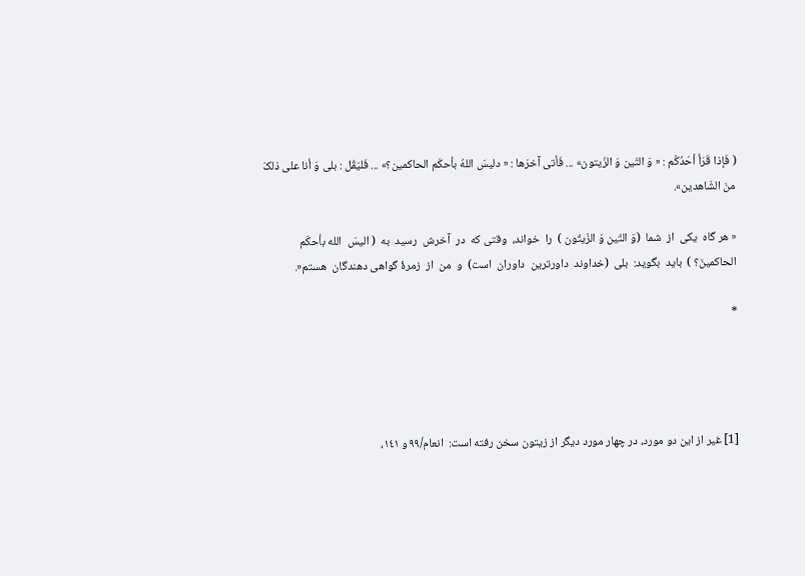( فَإذا قَرَأ أحَدُکُم : « وَ التّین وَ الزّیتون» ... فَأتی آخرَها : « دلیسَ اللهُ بأحکَم الحاکمین؟» ... فَلیَقُل : بلی وَ أنا علی ذلکَ منَ الشّاهدین».

« هر گاه  یکی  از  شما  (وَ التّین ‌وَ الزّیتُون )  را  خواند،  وقتی‌ که  در  آخرش  رسید  به  ( الیسَ  الله‌ ‌بأحکَم  الحاکمینَ‌؟ )  باید  بگوید:  بلی  (خداوند  داورترین  داوران  است‌)  و  من  از  زمرۀ گواهی‌ دهندگان  هستم‌«.

*




[1] غیر از این دو مورد، در چهار مورد دیگر از زیتون سخن رفته است‌:  انعام/٩٩و ١٤١،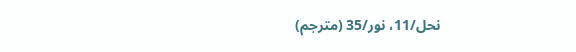نحل‌/11، نور/35 (مترجم‌)